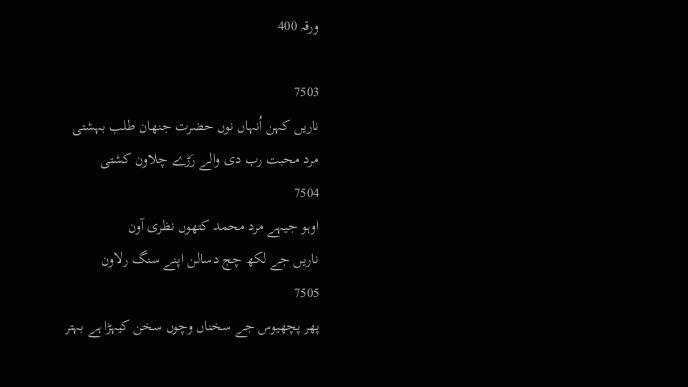ورقہ 400

7503
ناریں کہن اُنہاں نوں حضرت جنھان طلب بہشتی
مرد محبت رب دی والے رَڑے چلاون کشتی
7504
اوہو جیہے مرد محمد کتھوں نظری آون
ناریں جے لکھ چج دسالن اپنے سنگ رلاون
7505
پھر پچھیوس جے سخناں وچوں سخن کیہڑا ہے بہتر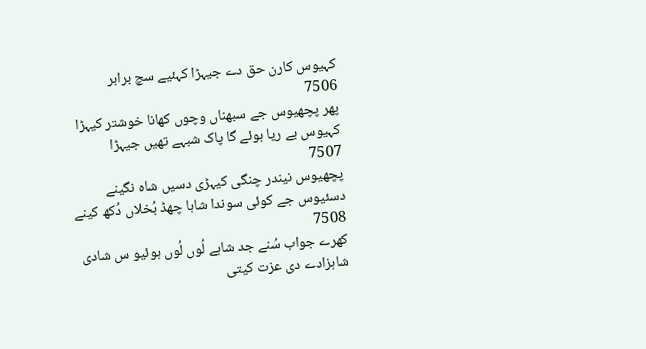کہیوس کارن حق دے جیہڑا کہئیے سچ برابر
7506
پھر پچھیوس جے سبھناں وچوں کھانا خوشتر کیہڑا
کہیوس بے ریا ہوئے گا پاک شبہے تھیں جیہڑا
7507
پچھیوس نیندر چنگی کیہڑی دسیں شاہ نگینے
دسئیوس جے کوئی سوندا شاہا چھڈ بُخلاں دُکھ کینے
7508
کھرے جواب سُنے جد شاہے لُوں لُوں ہوئیو س شادی
شاہزادے دی عزت کیتی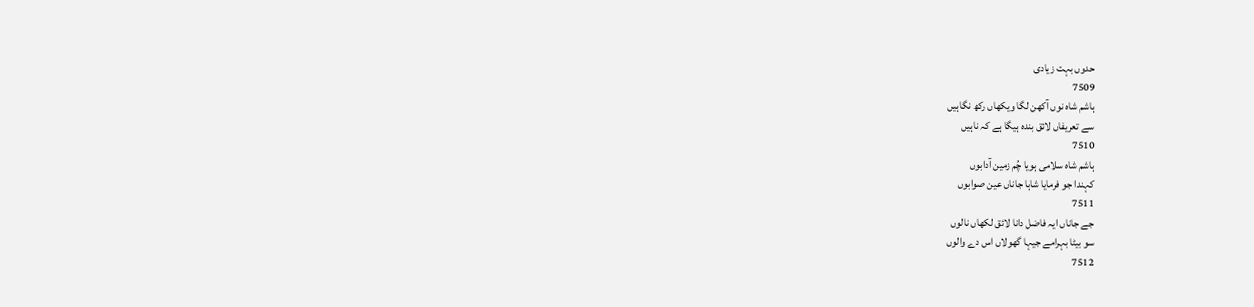حدوں بہت زیادی
7509
ہاشم شاہ نوں آکھن لگا ویکھاں رکھ نگاہیں
سے تعریفاں لائق بندہ ہیگا ہے کہ ناہیں
7510
ہاشم شاہ سلامی ہویا چُم زمین آدابوں
کہندا جو فرمایا شاہا جاناں عین صوابوں
7511
جے جاناں ایہ فاضل دانا لائق لکھاں نالوں
سو بیٹا بہرامے جیہا گھولاں اس دے والوں
7512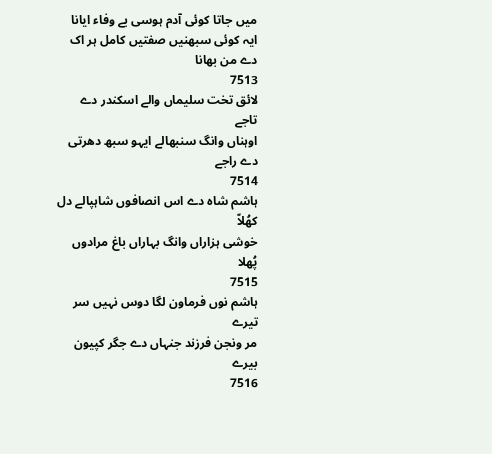میں جاتا کوئی آدم ہوسی بے وفاء ایانا
ایہ کوئی سبھنیں صفتیں کامل ہر اک دے من بھانا
7513
لائق تخت سلیماں والے اسکندر دے تاجے
اوہناں وانگ سنبھالے ایہو سبھ دھرتی دے راجے
7514
ہاشم شاہ دے اس انصافوں شاہپالے دل کھُلاّ
خوشی ہزاراں وانگ بہاراں باغ مرادوں پُھلا
7515
ہاشم نوں فرماون لگا دوس نہیں سر تیرے
مر ونجن فرزند جنہاں دے جگر کپیون بیرے
7516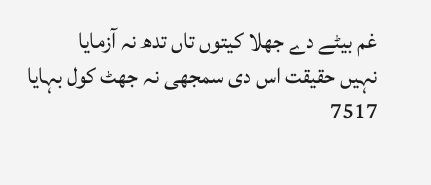غم بیٹے دے جھلا کیتوں تاں تدھ نہ آزمایا
نہیں حقیقت اس دی سمجھی نہ جھٹ کول بہایا
7517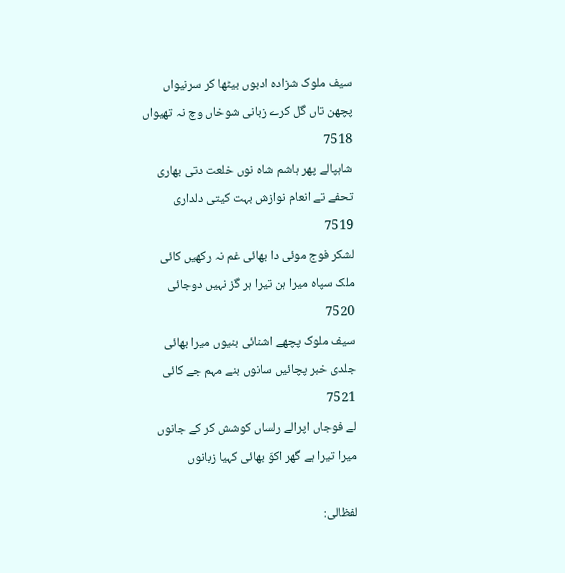سیف ملوک شزادہ ادبوں بیٹھا کر سرنیواں
پچھن تاں گل کرے زبانی شوخاں وچ نہ تھیواں
7518
شاہپالے پھر ہاشم شاہ نوں خلعت دتی بھاری
تحفے تے انعام نوازش بہت کیتی دلداری
7519
لشکر فوج موئی دا بھائی غم نہ رکھیں کائی
ملک سپاہ میرا ہن تیرا ہر گز نہیں دوجائی
7520
سیف ملوک پچھے اشنائی بنیوں میرا بھائی
جلدی خبر پچائیں سانوں بنے مہم جے کائی
7521
لے فوجاں اپرالے رلساں کوشش کر کے جانوں
میرا تیرا ہے گھر اکوّ بھائی کہیا زبانوں

لفظالی: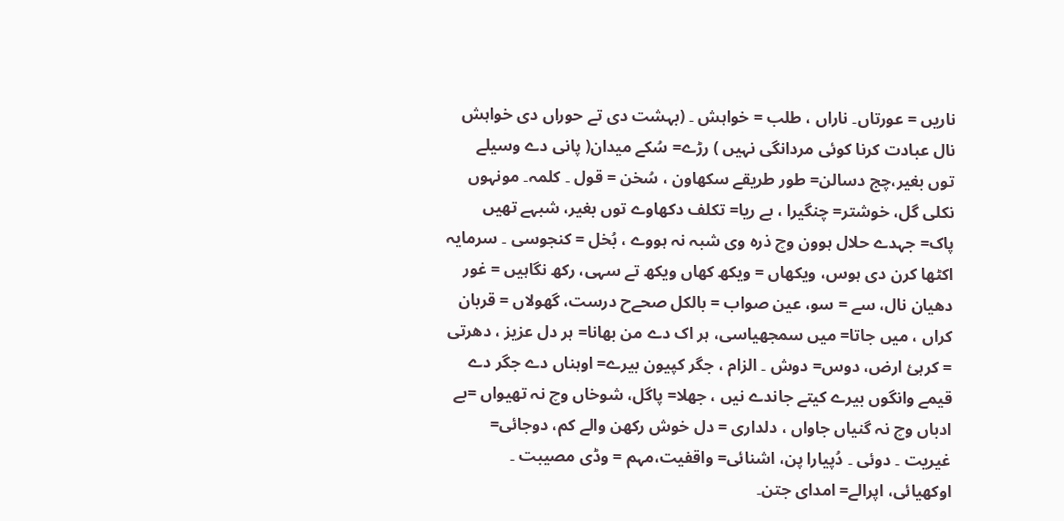ناریں = عورتاں۔ ناراں ، طلب = خواہش ۔ (بہشت دی تے حوراں دی خواہش نال عبادت کرنا کوئی مردانگی نہیں ) رڑے= سُکے میدان( پانی دے وسیلے توں بغیر،چج دسالن= طور طریقے سکھاون ، سُخن = قول ۔ کلمہ۔ مونہوں نکلی گل، خوشتر= چنگیرا ، بے ریا= تکلف دکھاوے توں بغیر، شبہے تھیں پاک= جہدے حلال ہوون وچ ذرہ وی شبہ نہ ہووے ، بُخل = کنجوسی ۔ سرمایہ اکٹھا کرن دی ہوس، ویکھاں = ویکھ کھاں ویکھ تے سہی، رکھ نگاہیں = غور دھیان نال، سے = سو، عین صواب = بالکل صحےح درست، گھولاں = قربان کراں ، میں جاتا= میں سمجھیاسی، ہر اک دے من بھانا= ہر دل عزیز ، دھرتی = کرہئ ارض، دوس= دوش ۔ الزام ، جگر کپیون بیرے= اوہناں دے جگر دے قیمے وانگوں بیرے کیتے جاندے نیں ، جھلا= پاگل، شوخاں وچ نہ تھیواں =بے ادباں وچ نہ گنیاں جاواں ، دلداری = دل خوش رکھن والے کم، دوجائی= غیریت ۔ دوئی ۔ دُپیارا پن، اشنائی= واقفیت،مہم = وڈی مصیبت ۔ اوکھیائی، اپرالے= امدای جتن۔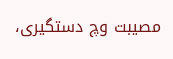مصیبت وچ دستگیری،